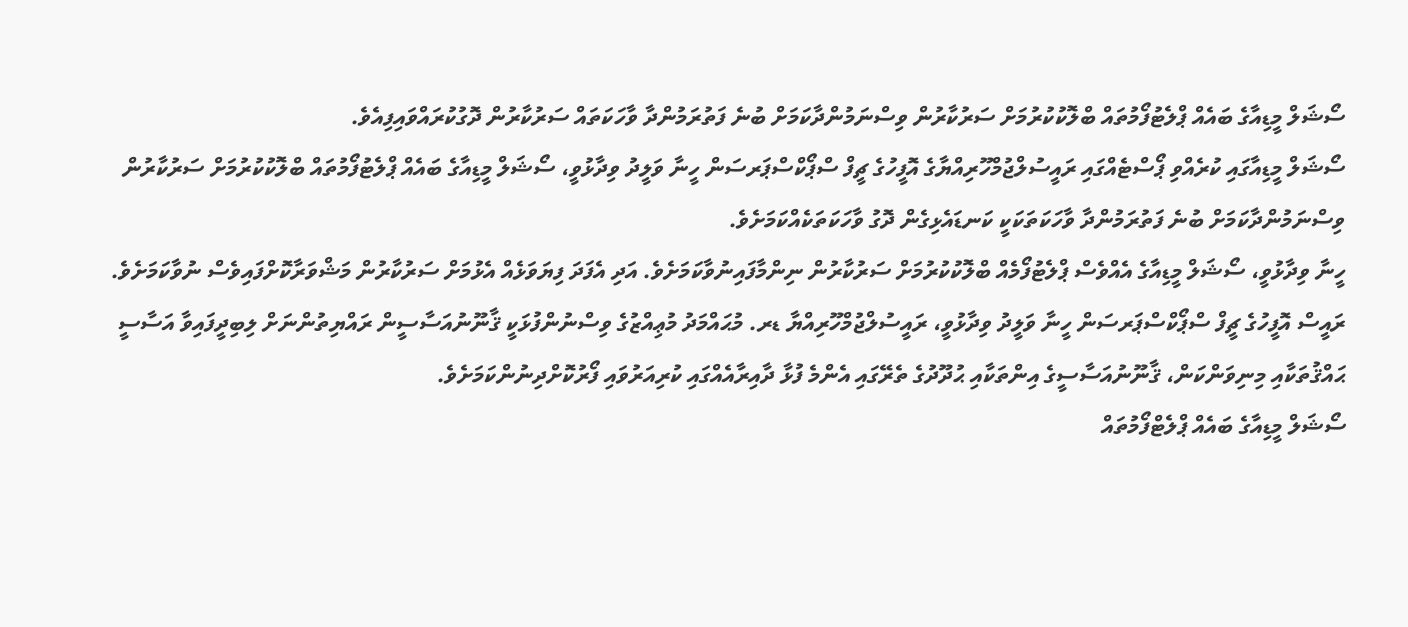ސޯޝަލް މީޑިއާގެ ބައެއް ޕްލެޓުފޯމުތައް ބްލޮކުކުރުމަށް ސަރުކާރުން ވިސްނަމުންދާކަމަށް ބުނެ ފަތުރަމުންދާ ވާހަކަތައް ސަރުކާރުން ދޮގުކުރައްވައިފިއެވެ.
ސޯޝަލް މީޑިއާގައި ކުރެއްވި ޕޯސްޓެއްގައި ރައީސުލްޖުމްހޫރިއްޔާގެ އޮފީހުގެ ޗީފް ސްޕޯކްސްޕަރސަން ހީނާ ވަލީދު ވިދާޅުވީ، ސޯޝަލް މީޑިއާގެ ބައެއް ޕްލެޓުފޯމުތައް ބްލޮކުކުރުމަށް ސަރުކާރުން ވިސްނަމުންދާކަމަށް ބުނެ ފަތުރަމުންދާ ވާހަކަތަކަކީ ކަނޑައެޅިގެން ދޮގު ވާހަކަތަކެއްކަމަށެވެ.
ހީނާ ވިދާޅުވީ، ސޯޝަލް މީޑިއާގެ އެއްވެސް ޕްލެޓުފޯމެއް ބްލޮކުކުރުމަށް ސަރުކާރުން ނިންމާފައިނުވާކަމަށެވެ. އަދި އެފަދަ ފިޔަވަޅެއް އެޅުމަށް ސަރުކާރުން މަޝްވަރާކޮށްފައިވެސް ނުވާކަމަށެވެ.
ރައީސް އޮފީހުގެ ޗީފް ސްޕޯކްސްޕަރސަން ހީނާ ވަލީދު ވިދާޅުވީ، ރައީސުލްޖުމްހޫރިއްޔާ ޑރ. މުޙައްމަދު މުޢިއްޒުގެ ވިސްނުންފުޅަކީ ޤާނޫނުއަސާސީން ރައްޔިތުންނަށް ލިބިދީފައިވާ އަސާސީ ޙައްޤުތަކާއި މިނިވަންކަން، ޤާނޫނުއަސާސީގެ އިންތަކާއި ޙުދޫދުގެ ތެރޭގައި އެންމެ ފުޅާ ދާއިރާއެއްގައި ކުރިއަރުވައި ފޯރުކޮށްދިނުންކަމަށެވެ.
ސޯޝަލް މީޑިއާގެ ބައެއް ޕްލެޓްފޯމުތައް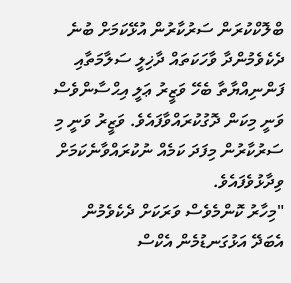ބްލޮކްކުރަން ސަރުކާރުން އުޅޭކަމަށް ބުނެ ދެކެވެމުންދާ ވާހަކަތައް ދާޚިލީ ސަލާމަތާއި ފަންނިއްޔާތާ ބެހޭ ވަޒީރު ޢަލީ އިޙްސާންވެސް ވަނީ މިކަން ދޮގުކުރައްވާފައެވެ. ވަޒީރު ވަނީ މި ސަރުކާރުން މިފަދަ ކަމެއް ނުކުރައްވާނެކަމަށް ވިދާޅުވެފައެވެ.
"މިހާރު ކޮންމެވެސް ވަރަކަށް ދެކެވެމުން އެބަދޭ އަޅުގަނޑުމެން އެކްސް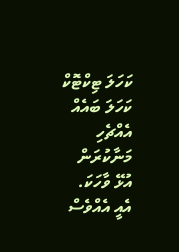ކަހަލަ ޓިކްޓޮކް ކަހަލަ ބައެއް އެއްޗެހި މަނާކުރަން އުޅޭ ވާހަކަ. އެއީ އެއްވެސް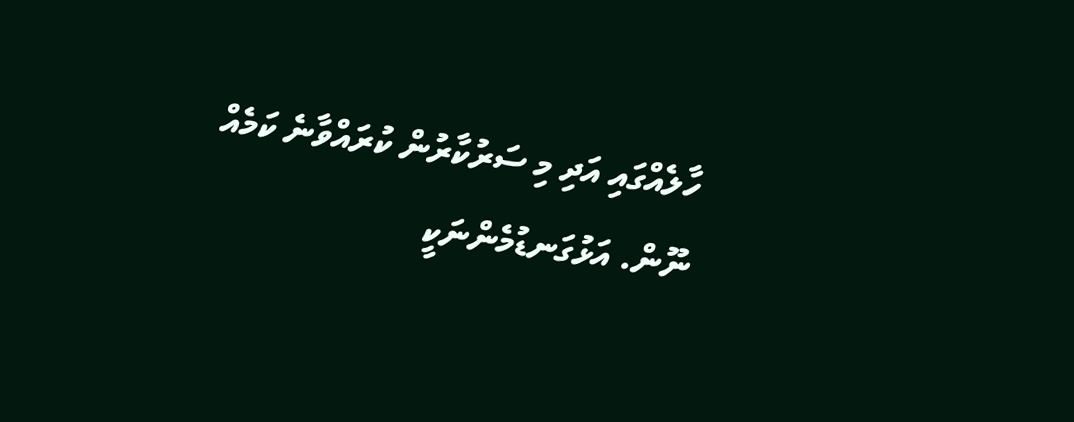ހާލެއްގައި އަދި މި ސަރުކާރުން ކުރައްވާނެ ކަމެއް ނޫން. އަޅުގަނޑުމެންނަކީ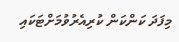މިފަދަ ކަންކަން ކުރިއެރުވުމަށްޓަކައި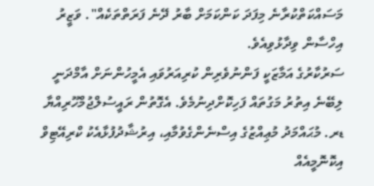މަސައްކަތްކުރާނެ މިފަދަ ކަންކަމަށް ބާރު ދޭނެ ފަރަތްތަކެއް". ވަޒީރު އިހްސާން ވިދާޅުވިއެވެ.
ސަރުކާރުގެ އަމާޒަކީ ފަންނުވެރިން ކުރިއަރުވައި އެމީހުންނަށް އާމްދަނީ ލިބޭނެ އިތުރު މަގުތައް ފަހިކޮށްދިނުމެވެ. އެގޮތުން ރައީސުލްޖުމްހޫރިއްޔާ ޑރ. މުޙައްމަދު މުޢިއްޒުގެ އިސްނެންގެވުމާއި، އިރުޝާދުފުޅާއެކު ކްރިއޭޓިވް އިކޮނޮމީއެއް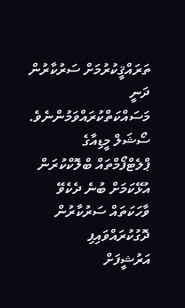ތަރައްޤީކުރުމަށް ސަރުކާރުން ދަނީ މަސައްކަތްކުރައްވަމުންނެވެ.
ސޯޝަލް މީޑިއާގެ ޕްލެޓްފޯމްތައް ބްލޮކްކުރަން އުޅޭކަމަށް ބުނެ ދެކެވޭ ވާހަކަތައް ސަރުކާރުން ދޮގުކުރައްވައިފި
އަރުޝީފަށް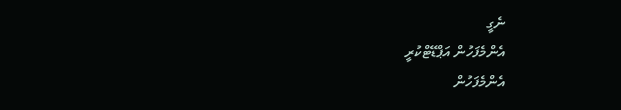ނެގީ
އެންމެފަހުން އަޕްޑޭޓްކުރީ
އެންމެފަހުން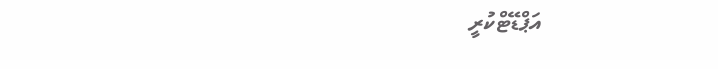އަޕްޑޭޓްކުރީ